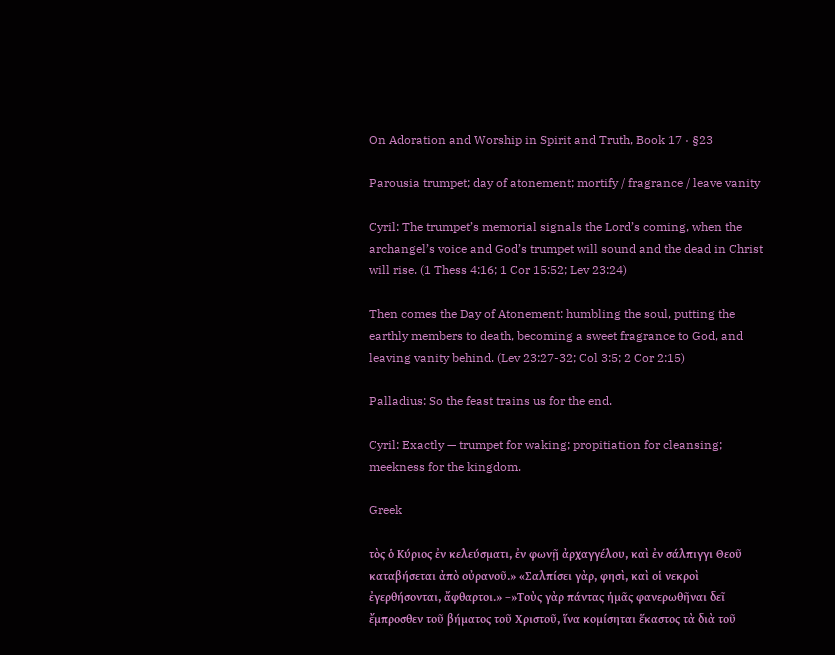On Adoration and Worship in Spirit and Truth, Book 17 · §23

Parousia trumpet; day of atonement; mortify / fragrance / leave vanity

Cyril: The trumpet’s memorial signals the Lord’s coming, when the archangel’s voice and God’s trumpet will sound and the dead in Christ will rise. (1 Thess 4:16; 1 Cor 15:52; Lev 23:24)

Then comes the Day of Atonement: humbling the soul, putting the earthly members to death, becoming a sweet fragrance to God, and leaving vanity behind. (Lev 23:27-32; Col 3:5; 2 Cor 2:15)

Palladius: So the feast trains us for the end.

Cyril: Exactly — trumpet for waking; propitiation for cleansing; meekness for the kingdom.

Greek

τὸς ὁ Κύριος ἐν κελεύσματι, ἐν φωνῇ ἀρχαγγέλου, καὶ ἐν σάλπιγγι Θεοῦ καταβήσεται ἀπὸ οὐρανοῦ.» «Σαλπίσει γὰρ, φησὶ, καὶ οἱ νεκροὶ ἐγερθήσονται, ἄφθαρτοι.» –»Τοὺς γὰρ πάντας ἡμᾶς φανερωθῆναι δεῖ ἔμπροσθεν τοῦ βήματος τοῦ Χριστοῦ, ἵνα κομίσηται ἕκαστος τὰ διὰ τοῦ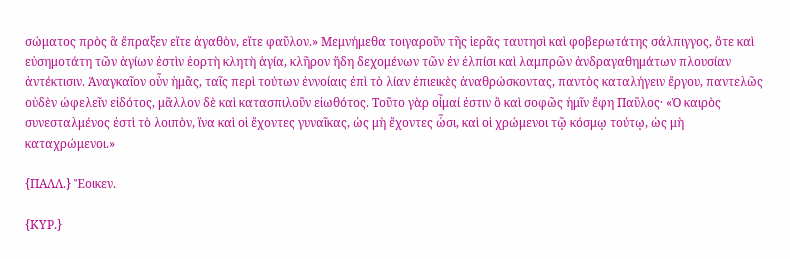σώματος πρὸς ἃ ἔπραξεν εἴτε ἀγαθὸν, εἴτε φαῦλον.» Μεμνήμεθα τοιγαροῦν τῆς ἱερᾶς ταυτησὶ καὶ φοβερωτάτης σάλπιγγος, ὅτε καὶ εὐσημοτάτη τῶν ἁγίων ἐστὶν ἑορτὴ κλητὴ ἁγία, κλῆρον ἤδη δεχομένων τῶν ἐν ἐλπίσι καὶ λαμπρῶν ἀνδραγαθημάτων πλουσίαν ἀντέκτισιν. Ἀναγκαῖον οὖν ἡμᾶς, ταῖς περὶ τούτων ἐννοίαις ἐπὶ τὸ λίαν ἐπιεικὲς ἀναθρώσκοντας, παντὸς καταλήγειν ἔργου, παντελῶς οὐδὲν ὠφελεῖν εἰδότος, μᾶλλον δὲ καὶ κατασπιλοῦν εἰωθότος. Τοῦτο γὰρ οἶμαί ἐστιν ὃ καὶ σοφῶς ἡμῖν ἔφη Παῦλος· «Ὁ καιρὸς συνεσταλμένος ἐστὶ τὸ λοιπὸν, ἵνα καὶ οἱ ἔχοντες γυναῖκας, ὡς μὴ ἔχοντες ὦσι, καὶ οἱ χρώμενοι τῷ κόσμῳ τούτῳ, ὡς μὴ καταχρώμενοι.»

{ΠΑΛΛ.} Ἔοικεν.

{ΚΥΡ.}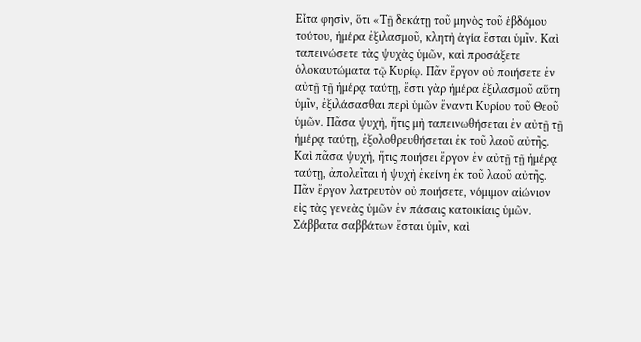Εἶτα φησὶν, ὅτι «Τῇ δεκάτῃ τοῦ μηνὸς τοῦ ἑβδόμου τούτου, ἡμέρα ἐξιλασμοῦ, κλητὴ ἁγία ἔσται ὑμῖν. Καὶ ταπεινώσετε τὰς ψυχὰς ὑμῶν, καὶ προσάξετε ὁλοκαυτώματα τῷ Κυρίῳ. Πᾶν ἔργον οὐ ποιήσετε ἐν αὐτῇ τῇ ἡμέρᾳ ταύτῃ, ἔστι γὰρ ἡμέρα ἐξιλασμοῦ αὕτη ὑμῖν, ἐξιλάσασθαι περὶ ὑμῶν ἔναντι Κυρίου τοῦ Θεοῦ ὑμῶν. Πᾶσα ψυχὴ, ἥτις μὴ ταπεινωθήσεται ἐν αὐτῇ τῇ ἡμέρᾳ ταύτῃ, ἐξολοθρευθήσεται ἐκ τοῦ λαοῦ αὐτῆς. Καὶ πᾶσα ψυχὴ, ἥτις ποιήσει ἔργον ἐν αὐτῇ τῇ ἡμέρᾳ ταύτῃ, ἀπολεῖται ἡ ψυχὴ ἐκείνη ἐκ τοῦ λαοῦ αὐτῆς. Πᾶν ἔργον λατρευτὸν οὐ ποιήσετε, νόμιμον αἰώνιον εἰς τὰς γενεὰς ὑμῶν ἐν πάσαις κατοικίαις ὑμῶν. Σάββατα σαββάτων ἔσται ὑμῖν, καὶ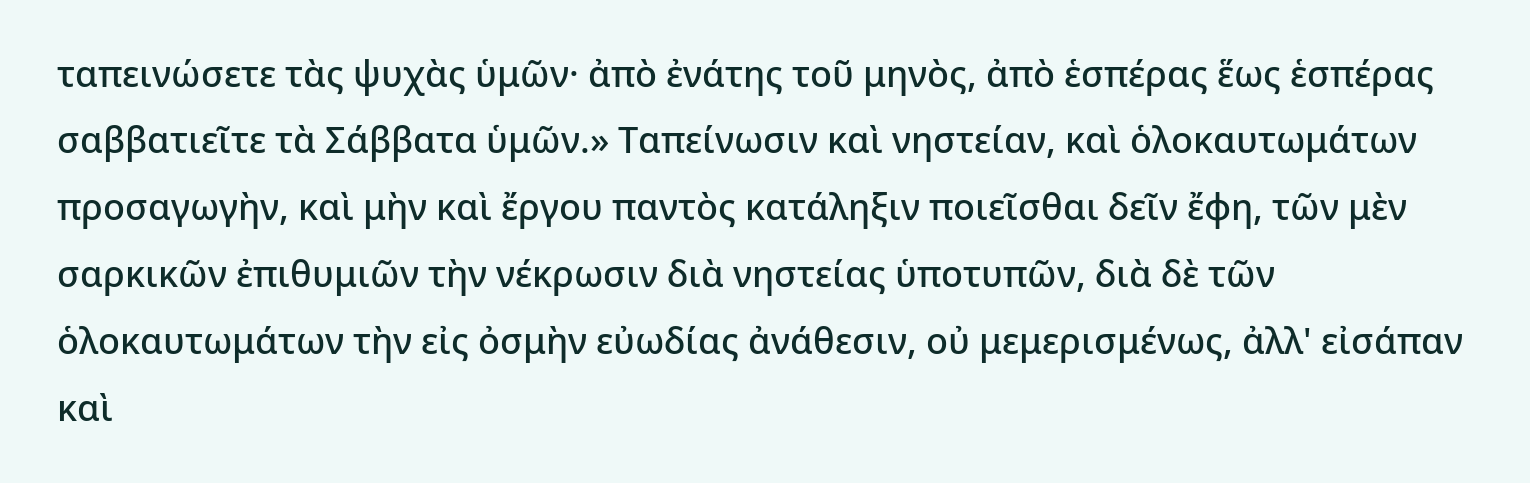ταπεινώσετε τὰς ψυχὰς ὑμῶν· ἀπὸ ἐνάτης τοῦ μηνὸς, ἀπὸ ἑσπέρας ἕως ἑσπέρας σαββατιεῖτε τὰ Σάββατα ὑμῶν.» Ταπείνωσιν καὶ νηστείαν, καὶ ὁλοκαυτωμάτων προσαγωγὴν, καὶ μὴν καὶ ἔργου παντὸς κατάληξιν ποιεῖσθαι δεῖν ἔφη, τῶν μὲν σαρκικῶν ἐπιθυμιῶν τὴν νέκρωσιν διὰ νηστείας ὑποτυπῶν, διὰ δὲ τῶν ὁλοκαυτωμάτων τὴν εἰς ὀσμὴν εὐωδίας ἀνάθεσιν, οὐ μεμερισμένως, ἀλλ' εἰσάπαν καὶ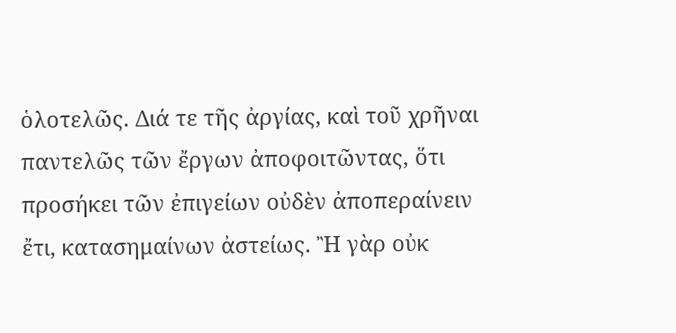ὁλοτελῶς. Διά τε τῆς ἀργίας, καὶ τοῦ χρῆναι παντελῶς τῶν ἔργων ἀποφοιτῶντας, ὅτι προσήκει τῶν ἐπιγείων οὐδὲν ἀποπεραίνειν ἔτι, κατασημαίνων ἀστείως. Ἢ γὰρ οὐκ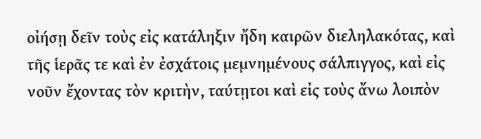οἰήσῃ δεῖν τοὺς εἰς κατάληξιν ἤδη καιρῶν διεληλακότας, καὶ τῆς ἱερᾶς τε καὶ ἐν ἐσχάτοις μεμνημένους σάλπιγγος, καὶ εἰς νοῦν ἔχοντας τὸν κριτὴν, ταύτῃτοι καὶ εἰς τοὺς ἄνω λοιπὸν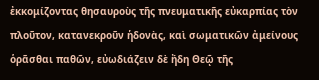ἐκκομίζοντας θησαυροὺς τῆς πνευματικῆς εὐκαρπίας τὸν πλοῦτον, κατανεκροῦν ἡδονὰς, καὶ σωματικῶν ἀμείνους ὁρᾶσθαι παθῶν, εὐωδιάζειν δὲ ἤδη Θεῷ τῆς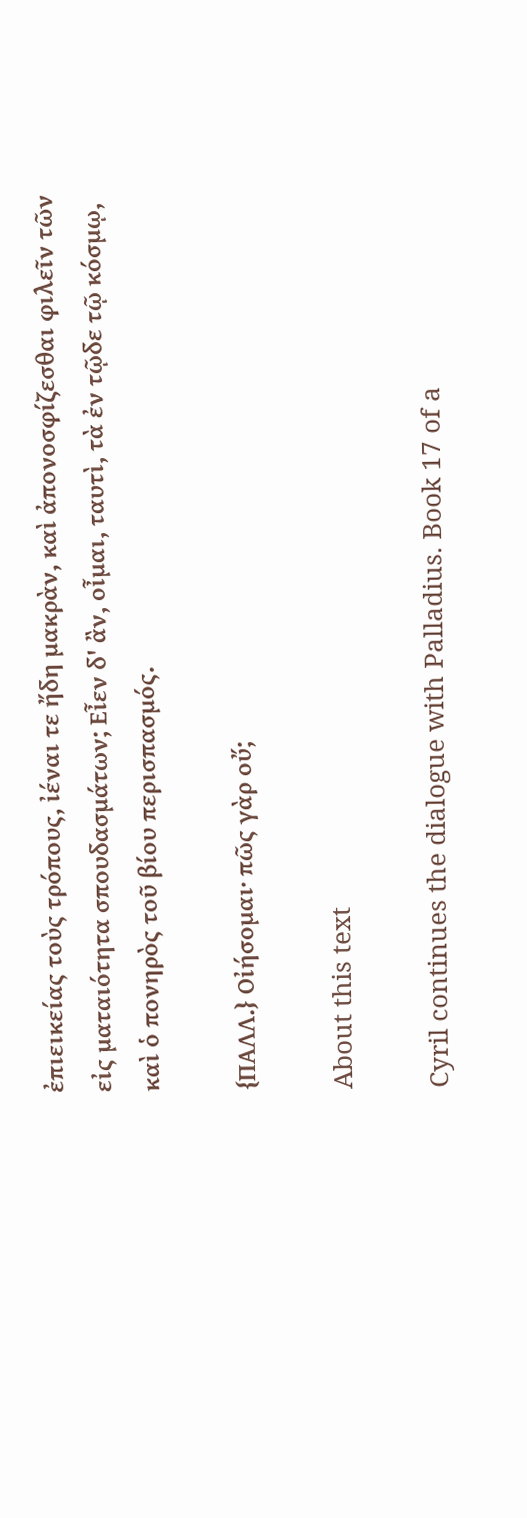ἐπιεικείας τοὺς τρόπους, ἰέναι τε ἤδη μακρὰν, καὶ ἀπονοσφίζεσθαι φιλεῖν τῶν εἰς ματαιότητα σπουδασμάτων; Εἶεν δ' ἂν, οἶμαι, ταυτὶ, τὰ ἐν τῷδε τῷ κόσμῳ, καὶ ὁ πονηρὸς τοῦ βίου περισπασμός.

{ΠΑΛΛ.} Οἰήσομαι· πῶς γὰρ οὔ;

About this text

Cyril continues the dialogue with Palladius. Book 17 of a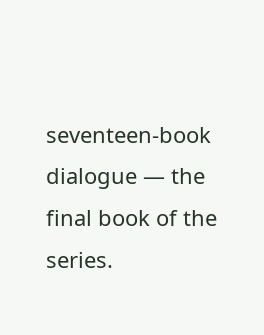seventeen-book dialogue — the final book of the series.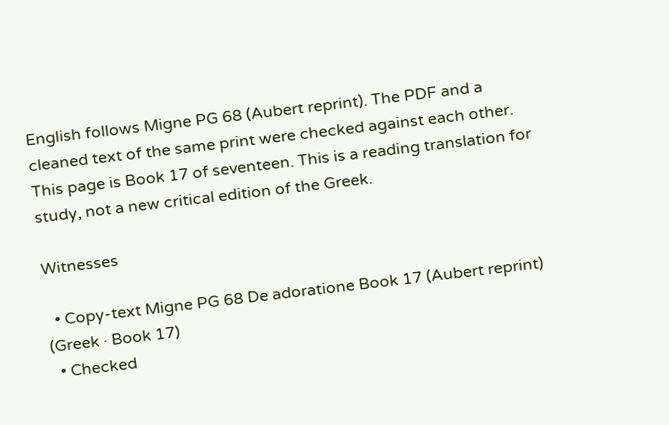English follows Migne PG 68 (Aubert reprint). The PDF and a cleaned text of the same print were checked against each other. This page is Book 17 of seventeen. This is a reading translation for study, not a new critical edition of the Greek.

Witnesses

  • Copy-text Migne PG 68 De adoratione Book 17 (Aubert reprint) (Greek · Book 17)
  • Checked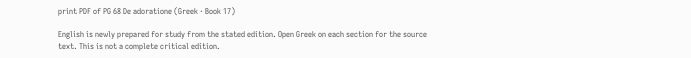print PDF of PG 68 De adoratione (Greek · Book 17)

English is newly prepared for study from the stated edition. Open Greek on each section for the source text. This is not a complete critical edition.